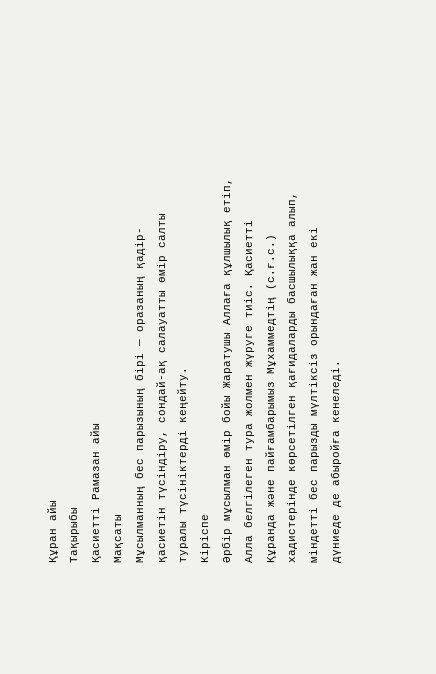Құран айы
Тақырыбы
Қасиетті Рамазан айы
Мақсаты
Мұсылманның бес парызының бірі — оразаның қадір-қасиетін түсіндіру, сондай-ақ салауатты өмір салты туралы түсініктерді кеңейту.
Кіріспе
Әрбір мұсылман өмір бойы Жаратушы Аллаға құлшылық етіп, Алла белгілеген тура жолмен жүруге тиіс. Қасиетті Құранда және пайғамбарымыз Мұхаммедтің (с.ғ.с.) хадистерінде көрсетілген қағидаларды басшылыққа алып, міндетті бес парызды мүлтіксіз орындаған жан екі дүниеде де абыройға кенеледі.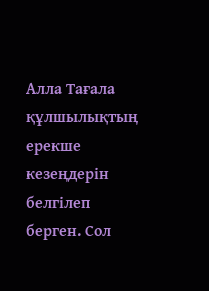Алла Тағала құлшылықтың ерекше кезеңдерін белгілеп берген. Сол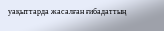уақыттарда жасалған ғибадаттың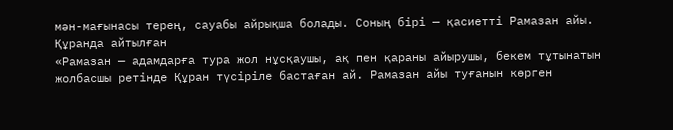мән-мағынасы терең, сауабы айрықша болады. Соның бірі — қасиетті Рамазан айы.
Құранда айтылған
«Рамазан — адамдарға тура жол нұсқаушы, ақ пен қараны айырушы, бекем тұтынатын жолбасшы ретінде Құран түсіріле бастаған ай. Рамазан айы туғанын көрген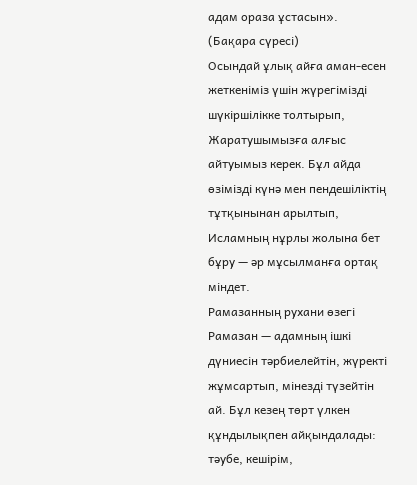адам ораза ұстасын». (Бақара сүресі)
Осындай ұлық айға аман-есен жеткеніміз үшін жүрегімізді шүкіршілікке толтырып, Жаратушымызға алғыс айтуымыз керек. Бұл айда өзімізді күнә мен пендешіліктің тұтқынынан арылтып, Исламның нұрлы жолына бет бұру — әр мұсылманға ортақ міндет.
Рамазанның рухани өзегі
Рамазан — адамның ішкі дүниесін тәрбиелейтін, жүректі жұмсартып, мінезді түзейтін ай. Бұл кезең төрт үлкен құндылықпен айқындалады: тәубе, кешірім,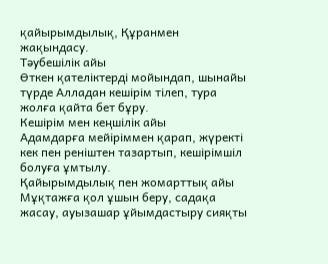қайырымдылық, Құранмен жақындасу.
Тәубешілік айы
Өткен қателіктерді мойындап, шынайы түрде Алладан кешірім тілеп, тура жолға қайта бет бұру.
Кешірім мен кеңшілік айы
Адамдарға мейіріммен қарап, жүректі кек пен реніштен тазартып, кешірімшіл болуға ұмтылу.
Қайырымдылық пен жомарттық айы
Мұқтажға қол ұшын беру, садақа жасау, ауызашар ұйымдастыру сияқты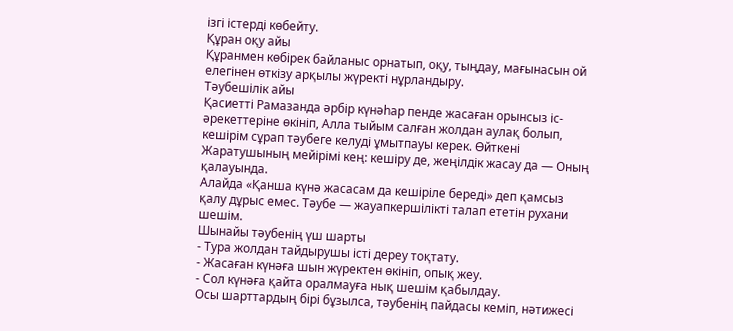ізгі істерді көбейту.
Құран оқу айы
Құранмен көбірек байланыс орнатып, оқу, тыңдау, мағынасын ой елегінен өткізу арқылы жүректі нұрландыру.
Тәубешілік айы
Қасиетті Рамазанда әрбір күнәһар пенде жасаған орынсыз іс-әрекеттеріне өкініп, Алла тыйым салған жолдан аулақ болып, кешірім сұрап тәубеге келуді ұмытпауы керек. Өйткені Жаратушының мейірімі кең: кешіру де, жеңілдік жасау да — Оның қалауында.
Алайда «Қанша күнә жасасам да кешіріле береді» деп қамсыз қалу дұрыс емес. Тәубе — жауапкершілікті талап ететін рухани шешім.
Шынайы тәубенің үш шарты
- Тура жолдан тайдырушы істі дереу тоқтату.
- Жасаған күнәға шын жүректен өкініп, опық жеу.
- Сол күнәға қайта оралмауға нық шешім қабылдау.
Осы шарттардың бірі бұзылса, тәубенің пайдасы кеміп, нәтижесі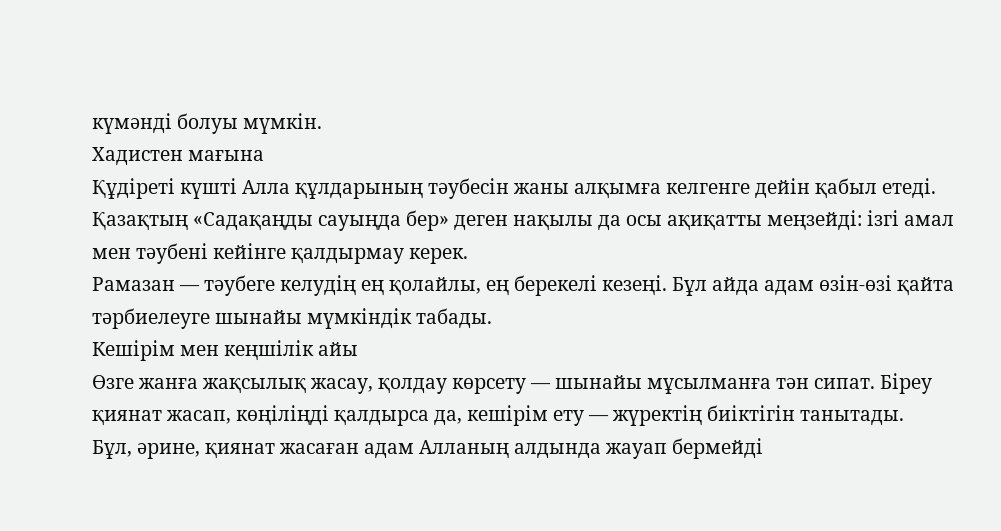күмәнді болуы мүмкін.
Хадистен мағына
Құдіреті күшті Алла құлдарының тәубесін жаны алқымға келгенге дейін қабыл етеді.
Қазақтың «Садақаңды сауыңда бер» деген нақылы да осы ақиқатты меңзейді: ізгі амал мен тәубені кейінге қалдырмау керек.
Рамазан — тәубеге келудің ең қолайлы, ең берекелі кезеңі. Бұл айда адам өзін-өзі қайта тәрбиелеуге шынайы мүмкіндік табады.
Кешірім мен кеңшілік айы
Өзге жанға жақсылық жасау, қолдау көрсету — шынайы мұсылманға тән сипат. Біреу қиянат жасап, көңіліңді қалдырса да, кешірім ету — жүректің биіктігін танытады.
Бұл, әрине, қиянат жасаған адам Алланың алдында жауап бермейді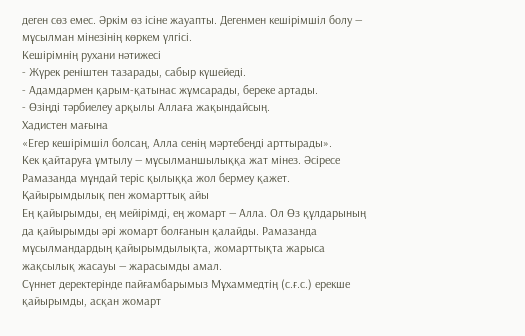деген сөз емес. Әркім өз ісіне жауапты. Дегенмен кешірімшіл болу — мұсылман мінезінің көркем үлгісі.
Кешірімнің рухани нәтижесі
- Жүрек реніштен тазарады, сабыр күшейеді.
- Адамдармен қарым-қатынас жұмсарады, береке артады.
- Өзіңді тәрбиелеу арқылы Аллаға жақындайсың.
Хадистен мағына
«Егер кешірімшіл болсаң, Алла сенің мәртебеңді арттырады».
Кек қайтаруға ұмтылу — мұсылманшылыққа жат мінез. Әсіресе Рамазанда мұндай теріс қылыққа жол бермеу қажет.
Қайырымдылық пен жомарттық айы
Ең қайырымды, ең мейірімді, ең жомарт — Алла. Ол Өз құлдарының да қайырымды әрі жомарт болғанын қалайды. Рамазанда мұсылмандардың қайырымдылықта, жомарттықта жарыса жақсылық жасауы — жарасымды амал.
Сүннет деректерінде пайғамбарымыз Мұхаммедтің (с.ғ.с.) ерекше қайырымды, асқан жомарт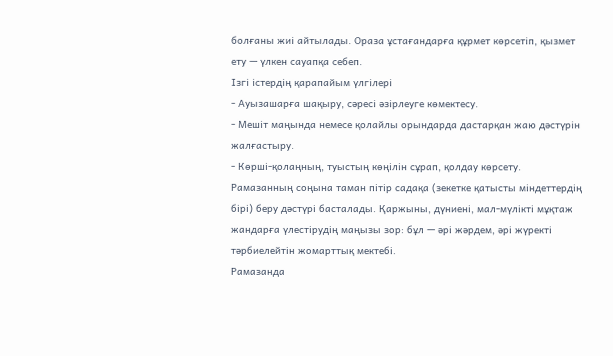болғаны жиі айтылады. Ораза ұстағандарға құрмет көрсетіп, қызмет ету — үлкен сауапқа себеп.
Ізгі істердің қарапайым үлгілері
- Ауызашарға шақыру, сәресі әзірлеуге көмектесу.
- Мешіт маңында немесе қолайлы орындарда дастарқан жаю дәстүрін жалғастыру.
- Көрші-қолаңның, туыстың көңілін сұрап, қолдау көрсету.
Рамазанның соңына таман пітір садақа (зекетке қатысты міндеттердің бірі) беру дәстүрі басталады. Қаржыны, дүниені, мал-мүлікті мұқтаж жандарға үлестірудің маңызы зор: бұл — әрі жәрдем, әрі жүректі тәрбиелейтін жомарттық мектебі.
Рамазанда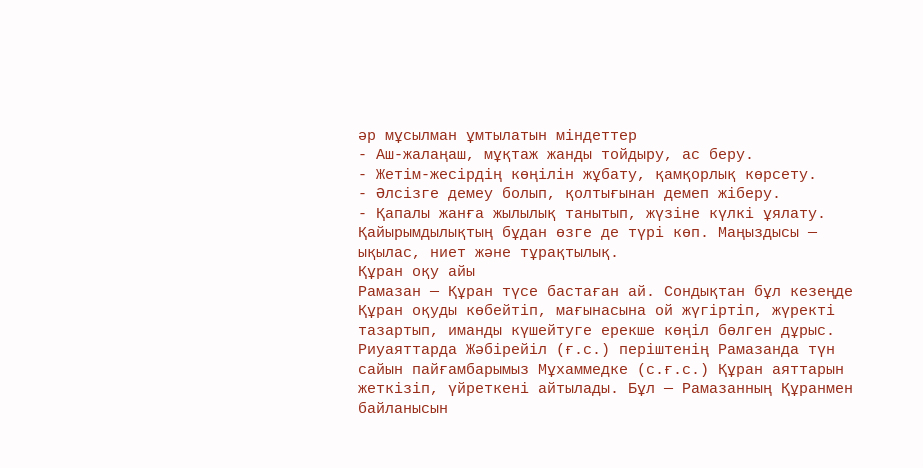әр мұсылман ұмтылатын міндеттер
- Аш-жалаңаш, мұқтаж жанды тойдыру, ас беру.
- Жетім-жесірдің көңілін жұбату, қамқорлық көрсету.
- Әлсізге демеу болып, қолтығынан демеп жіберу.
- Қапалы жанға жылылық танытып, жүзіне күлкі ұялату.
Қайырымдылықтың бұдан өзге де түрі көп. Маңыздысы — ықылас, ниет және тұрақтылық.
Құран оқу айы
Рамазан — Құран түсе бастаған ай. Сондықтан бұл кезеңде Құран оқуды көбейтіп, мағынасына ой жүгіртіп, жүректі тазартып, иманды күшейтуге ерекше көңіл бөлген дұрыс.
Риуаяттарда Жәбірейіл (ғ.с.) періштенің Рамазанда түн сайын пайғамбарымыз Мұхаммедке (с.ғ.с.) Құран аяттарын жеткізіп, үйреткені айтылады. Бұл — Рамазанның Құранмен байланысын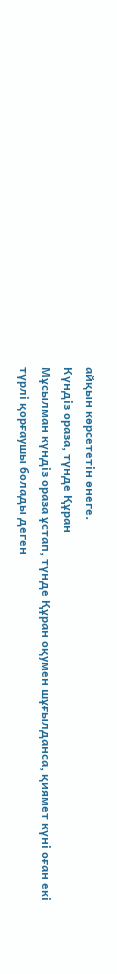айқын көрсететін өнеге.
Күндіз ораза, түнде Құран
Мұсылман күндіз ораза ұстап, түнде Құран оқумен шұғылданса, қиямет күні оған екі түрлі қорғаушы болады деген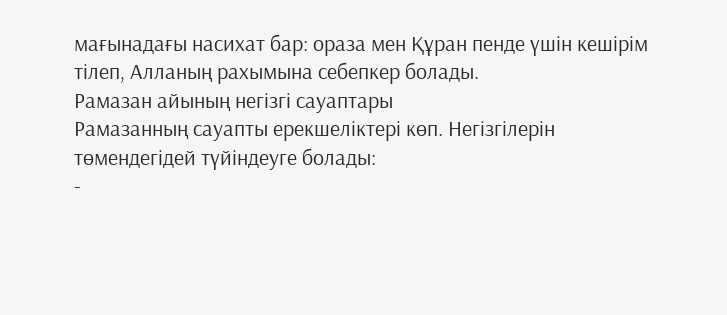мағынадағы насихат бар: ораза мен Құран пенде үшін кешірім тілеп, Алланың рахымына себепкер болады.
Рамазан айының негізгі сауаптары
Рамазанның сауапты ерекшеліктері көп. Негізгілерін төмендегідей түйіндеуге болады:
-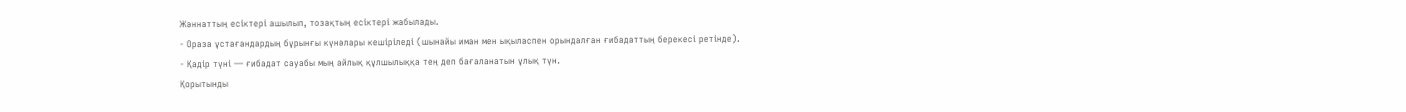Жәннаттың есіктері ашылып, тозақтың есіктері жабылады.
- Ораза ұстағандардың бұрынғы күнәлары кешіріледі (шынайы иман мен ықыласпен орындалған ғибадаттың берекесі ретінде).
- Қадір түні — ғибадат сауабы мың айлық құлшылыққа тең деп бағаланатын ұлық түн.
Қорытынды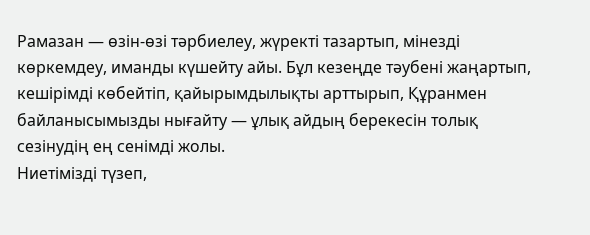Рамазан — өзін-өзі тәрбиелеу, жүректі тазартып, мінезді көркемдеу, иманды күшейту айы. Бұл кезеңде тәубені жаңартып, кешірімді көбейтіп, қайырымдылықты арттырып, Құранмен байланысымызды нығайту — ұлық айдың берекесін толық сезінудің ең сенімді жолы.
Ниетімізді түзеп,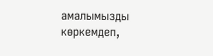амалымызды көркемдеп,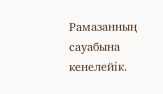Рамазанның сауабына кенелейік.